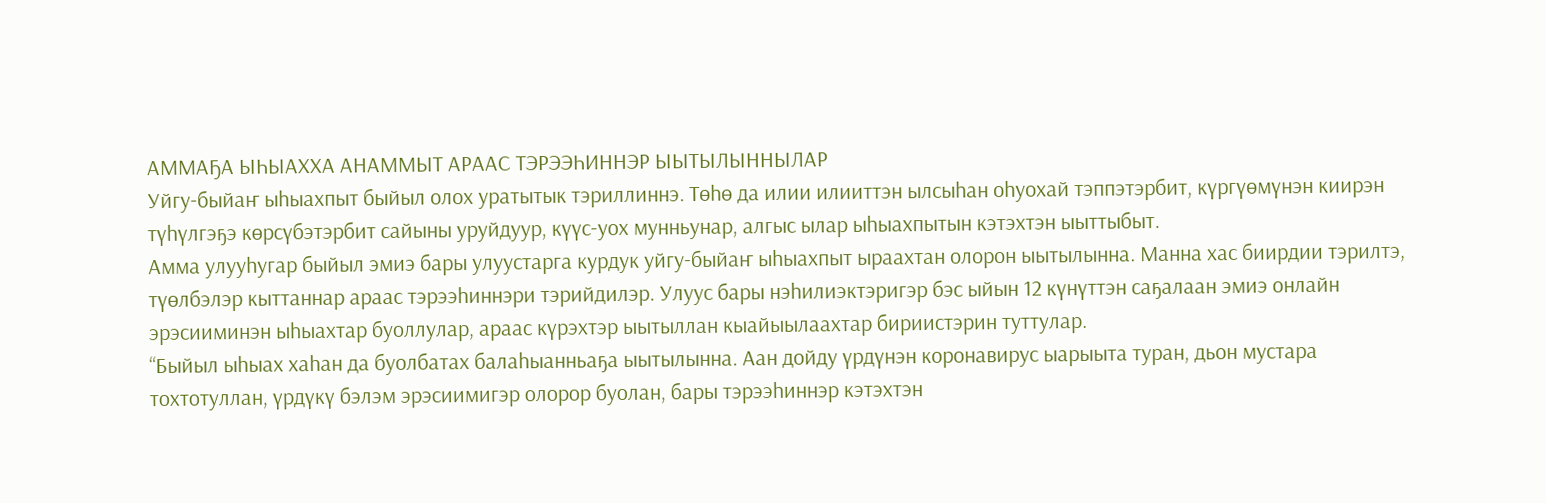АММАҔА ЫҺЫАХХА АНАММЫТ АРААС ТЭРЭЭҺИННЭР ЫЫТЫЛЫННЫЛАР
Уйгу-быйаҥ ыһыахпыт быйыл олох уратытык тэриллиннэ. Төһө да илии илииттэн ылсыһан оһуохай тэппэтэрбит, күргүөмүнэн киирэн түһүлгэҕэ көрсүбэтэрбит сайыны уруйдуур, күүс-уох мунньунар, алгыс ылар ыһыахпытын кэтэхтэн ыыттыбыт.
Амма улууһугар быйыл эмиэ бары улуустарга курдук уйгу-быйаҥ ыһыахпыт ыраахтан олорон ыытылынна. Манна хас биирдии тэрилтэ, түөлбэлэр кыттаннар араас тэрээһиннэри тэрийдилэр. Улуус бары нэһилиэктэригэр бэс ыйын 12 күнүттэн саҕалаан эмиэ онлайн эрэсииминэн ыһыахтар буоллулар, араас күрэхтэр ыытыллан кыайыылаахтар бириистэрин туттулар.
“Быйыл ыһыах хаһан да буолбатах балаһыанньаҕа ыытылынна. Аан дойду үрдүнэн коронавирус ыарыыта туран, дьон мустара тохтотуллан, үрдүкү бэлэм эрэсиимигэр олорор буолан, бары тэрээһиннэр кэтэхтэн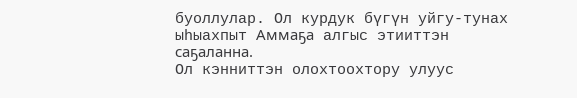буоллулар. Ол курдук бүгүн уйгу-тунах ыһыахпыт Аммаҕа алгыс этииттэн саҕаланна.
Ол кэнниттэн олохтоохтору улуус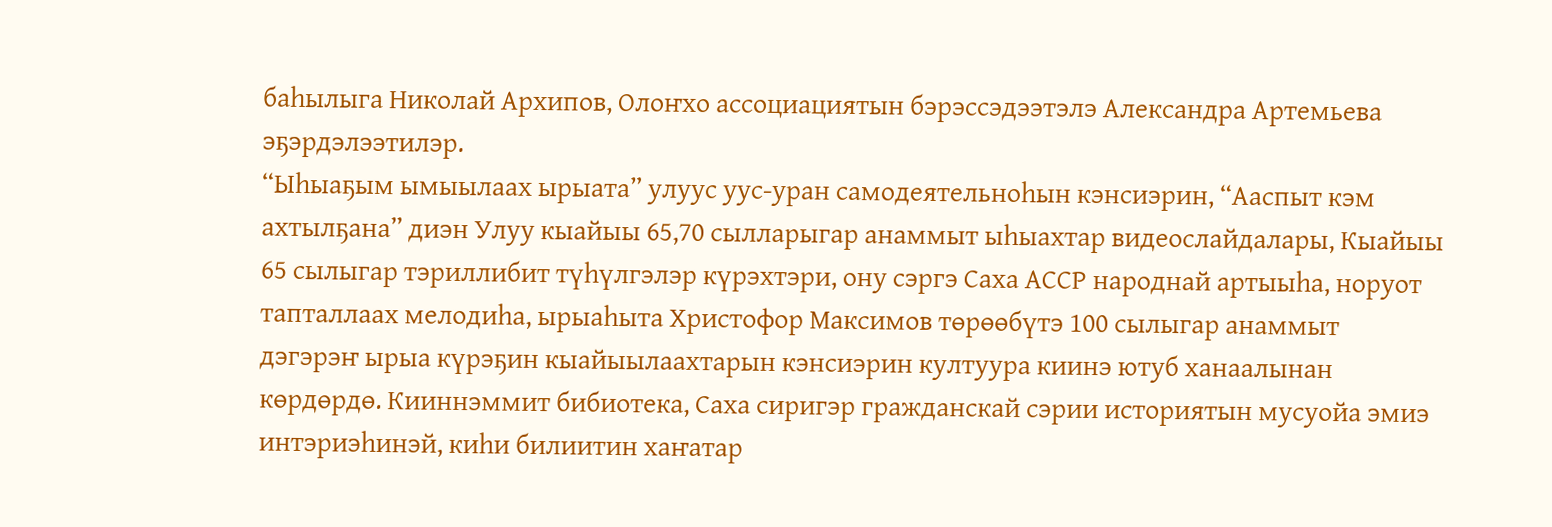баһылыга Николай Архипов, Олоҥхо ассоциациятын бэрэссэдээтэлэ Александра Артемьева эҕэрдэлээтилэр.
“Ыһыаҕым ымыылаах ырыата” улуус уус-уран самодеятельноһын кэнсиэрин, “Ааспыт кэм ахтылҕана” диэн Улуу кыайыы 65,70 сылларыгар анаммыт ыһыахтар видеослайдалары, Кыайыы 65 сылыгар тэриллибит түһүлгэлэр күрэхтэри, ону сэргэ Саха АССР народнай артыыһа, норуот тапталлаах мелодиһа, ырыаһыта Христофор Максимов төрөөбүтэ 100 сылыгар анаммыт дэгэрэҥ ырыа күрэҕин кыайыылаахтарын кэнсиэрин култуура киинэ ютуб ханаалынан көрдөрдө. Кииннэммит бибиотека, Саха сиригэр гражданскай сэрии историятын мусуойа эмиэ интэриэһинэй, киһи билиитин хаҥатар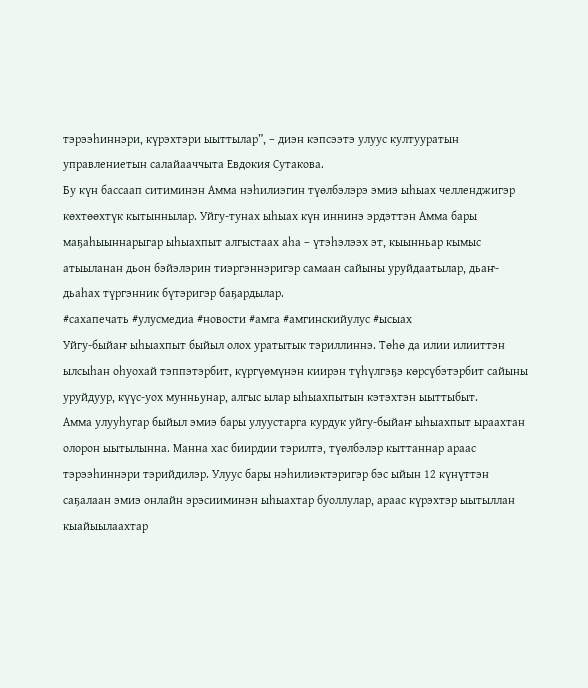тэрээһиннэри, күрэхтэри ыыттылар”, – диэн кэпсээтэ улуус култууратын управлениетын салайааччыта Евдокия Сутакова.
Бу күн бассаап ситиминэн Амма нэһилиэгин түөлбэлэрэ эмиэ ыһыах челленджигэр көхтөөхтүк кытыннылар. Уйгу-тунах ыһыах күн иннинэ эрдэттэн Амма бары маҕаһыыннарыгар ыһыахпыт алгыстаах аһа – үтэһэлээх эт, кыынньар кымыс атыыланан дьон бэйэлэрин тиэргэннэригэр самаан сайыны уруйдаатылар, дьаҥ-дьаһах түргэнник бүтэригэр баҕардылар.
#сахапечать #улусмедиа #новости #амга #амгинскийулус #ысыах
Уйгу-быйаҥ ыһыахпыт быйыл олох уратытык тэриллиннэ. Төһө да илии илииттэн ылсыһан оһуохай тэппэтэрбит, күргүөмүнэн киирэн түһүлгэҕэ көрсүбэтэрбит сайыны уруйдуур, күүс-уох мунньунар, алгыс ылар ыһыахпытын кэтэхтэн ыыттыбыт.
Амма улууһугар быйыл эмиэ бары улуустарга курдук уйгу-быйаҥ ыһыахпыт ыраахтан олорон ыытылынна. Манна хас биирдии тэрилтэ, түөлбэлэр кыттаннар араас тэрээһиннэри тэрийдилэр. Улуус бары нэһилиэктэригэр бэс ыйын 12 күнүттэн саҕалаан эмиэ онлайн эрэсииминэн ыһыахтар буоллулар, араас күрэхтэр ыытыллан кыайыылаахтар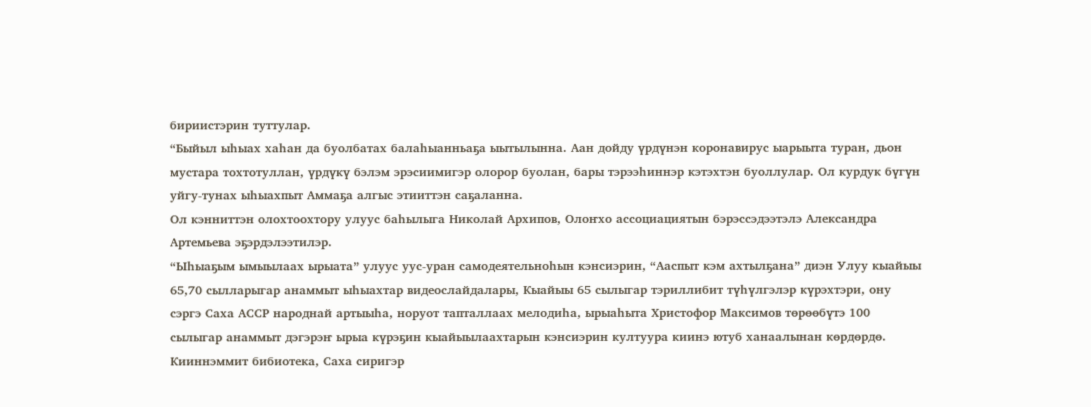бириистэрин туттулар.
“Быйыл ыһыах хаһан да буолбатах балаһыанньаҕа ыытылынна. Аан дойду үрдүнэн коронавирус ыарыыта туран, дьон мустара тохтотуллан, үрдүкү бэлэм эрэсиимигэр олорор буолан, бары тэрээһиннэр кэтэхтэн буоллулар. Ол курдук бүгүн уйгу-тунах ыһыахпыт Аммаҕа алгыс этииттэн саҕаланна.
Ол кэнниттэн олохтоохтору улуус баһылыга Николай Архипов, Олоҥхо ассоциациятын бэрэссэдээтэлэ Александра Артемьева эҕэрдэлээтилэр.
“Ыһыаҕым ымыылаах ырыата” улуус уус-уран самодеятельноһын кэнсиэрин, “Ааспыт кэм ахтылҕана” диэн Улуу кыайыы 65,70 сылларыгар анаммыт ыһыахтар видеослайдалары, Кыайыы 65 сылыгар тэриллибит түһүлгэлэр күрэхтэри, ону сэргэ Саха АССР народнай артыыһа, норуот тапталлаах мелодиһа, ырыаһыта Христофор Максимов төрөөбүтэ 100 сылыгар анаммыт дэгэрэҥ ырыа күрэҕин кыайыылаахтарын кэнсиэрин култуура киинэ ютуб ханаалынан көрдөрдө. Кииннэммит бибиотека, Саха сиригэр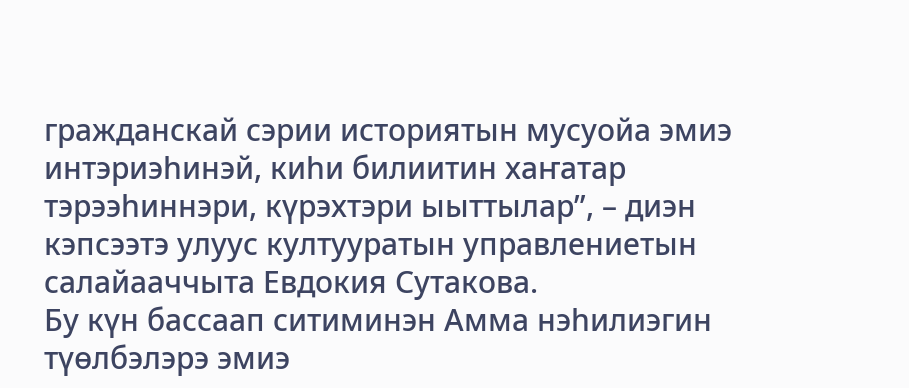гражданскай сэрии историятын мусуойа эмиэ интэриэһинэй, киһи билиитин хаҥатар тэрээһиннэри, күрэхтэри ыыттылар”, – диэн кэпсээтэ улуус култууратын управлениетын салайааччыта Евдокия Сутакова.
Бу күн бассаап ситиминэн Амма нэһилиэгин түөлбэлэрэ эмиэ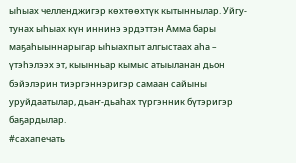ыһыах челленджигэр көхтөөхтүк кытыннылар. Уйгу-тунах ыһыах күн иннинэ эрдэттэн Амма бары маҕаһыыннарыгар ыһыахпыт алгыстаах аһа – үтэһэлээх эт, кыынньар кымыс атыыланан дьон бэйэлэрин тиэргэннэригэр самаан сайыны уруйдаатылар, дьаҥ-дьаһах түргэнник бүтэригэр баҕардылар.
#сахапечать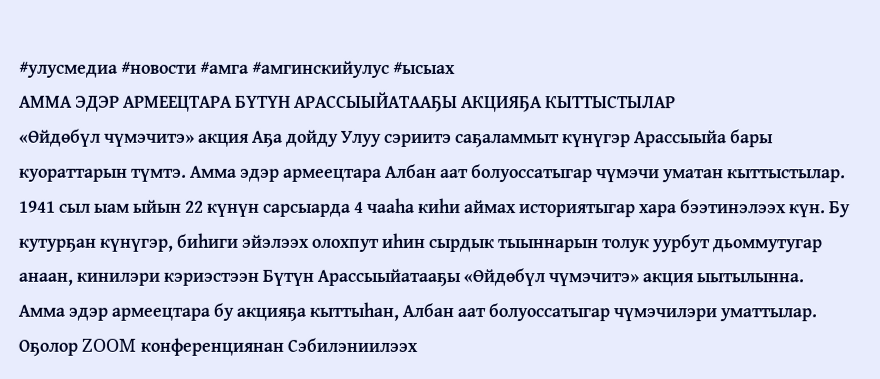#улусмедиа #новости #амга #амгинскийулус #ысыах
АММА ЭДЭР АРМЕЕЦТАРА БҮТҮН АРАССЫЫЙАТААҔЫ АКЦИЯҔА КЫТТЫСТЫЛАР
«Өйдөбүл чүмэчитэ» акция Аҕа дойду Улуу сэриитэ саҕаламмыт күнүгэр Арассыыйа бары куораттарын түмтэ. Амма эдэр армеецтара Албан аат болуоссатыгар чүмэчи уматан кыттыстылар.
1941 сыл ыам ыйын 22 күнүн сарсыарда 4 чааһа киһи аймах историятыгар хара бээтинэлээх күн. Бу кутурҕан күнүгэр, биһиги эйэлээх олохпут иһин сырдык тыыннарын толук уурбут дьоммутугар анаан, кинилэри кэриэстээн Бүтүн Арассыыйатааҕы «Өйдөбүл чүмэчитэ» акция ыытылынна. Амма эдэр армеецтара бу акцияҕа кыттыһан, Албан аат болуоссатыгар чүмэчилэри уматтылар. Оҕолор ZOOM конференциянан Сэбилэниилээх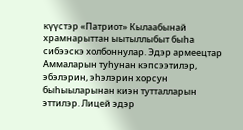күүстэр «Патриот» Кылаабынай храмнарыттан ыытыллыбыт быһа сибээскэ холбоннулар. Эдэр армеецтар Аммаларын туһунан кэпсээтилэр, эбэлэрин, эһэлэрин хорсун быһыыларынан киэн тутталларын эттилэр. Лицей эдэр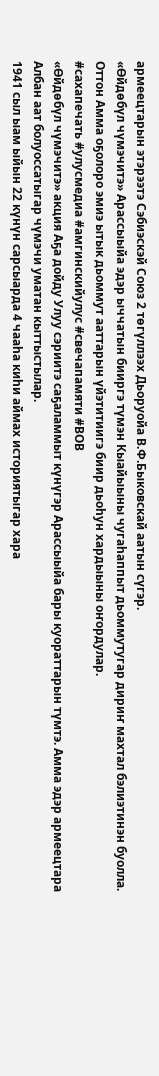армеецтарын этэрээтэ Сэбиэскэй Союз 2 төгүллээх Дьоруойа В.Ф.Быковскай аатын сүгэр.
«Өйдөбүл чүмэчитэ» Арассыыйа эдэр ыччатын бииргэ түмэн Кыайыыны чугаһаппыт дьоммутугар дириҥ махтал бэлиэтинэн буолла. Оттон Амма оҕолоро эмиэ ытык дьоммут ааттарын үйэтитиигэ биир дьоһун хардыыны оҥордулар.
#сахапечать #улусмедиа #амгинскийулус #свечапамяти #ВОВ
«Өйдөбүл чүмэчитэ» акция Аҕа дойду Улуу сэриитэ саҕаламмыт күнүгэр Арассыыйа бары куораттарын түмтэ. Амма эдэр армеецтара Албан аат болуоссатыгар чүмэчи уматан кыттыстылар.
1941 сыл ыам ыйын 22 күнүн сарсыарда 4 чааһа киһи аймах историятыгар хара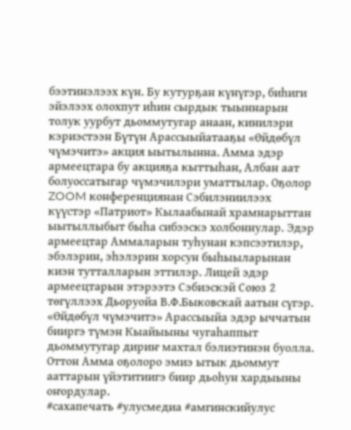бээтинэлээх күн. Бу кутурҕан күнүгэр, биһиги эйэлээх олохпут иһин сырдык тыыннарын толук уурбут дьоммутугар анаан, кинилэри кэриэстээн Бүтүн Арассыыйатааҕы «Өйдөбүл чүмэчитэ» акция ыытылынна. Амма эдэр армеецтара бу акцияҕа кыттыһан, Албан аат болуоссатыгар чүмэчилэри уматтылар. Оҕолор ZOOM конференциянан Сэбилэниилээх күүстэр «Патриот» Кылаабынай храмнарыттан ыытыллыбыт быһа сибээскэ холбоннулар. Эдэр армеецтар Аммаларын туһунан кэпсээтилэр, эбэлэрин, эһэлэрин хорсун быһыыларынан киэн тутталларын эттилэр. Лицей эдэр армеецтарын этэрээтэ Сэбиэскэй Союз 2 төгүллээх Дьоруойа В.Ф.Быковскай аатын сүгэр.
«Өйдөбүл чүмэчитэ» Арассыыйа эдэр ыччатын бииргэ түмэн Кыайыыны чугаһаппыт дьоммутугар дириҥ махтал бэлиэтинэн буолла. Оттон Амма оҕолоро эмиэ ытык дьоммут ааттарын үйэтитиигэ биир дьоһун хардыыны оҥордулар.
#сахапечать #улусмедиа #амгинскийулус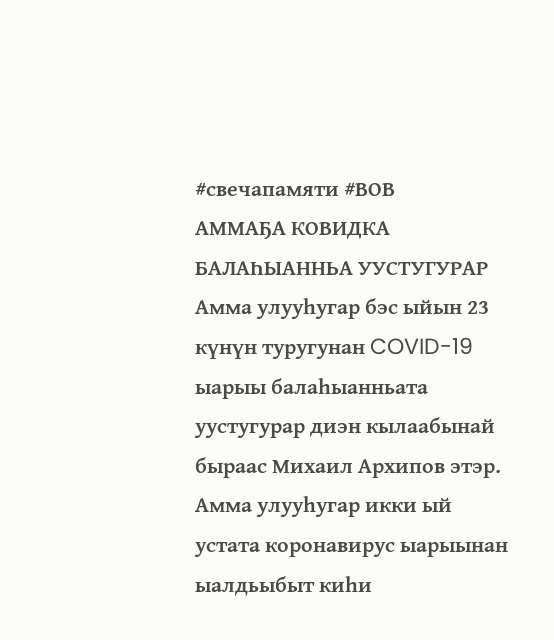#свечапамяти #ВОВ
АММАҔА КОВИДКА БАЛАҺЫАННЬА УУСТУГУРАР
Амма улууһугар бэс ыйын 23 күнүн туругунан COVID-19 ыарыы балаһыанньата уустугурар диэн кылаабынай быраас Михаил Архипов этэр.
Амма улууһугар икки ый устата коронавирус ыарыынан ыалдьыбыт киһи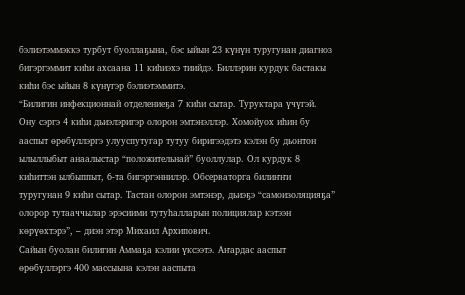бэлиэтэммэккэ турбут буоллаҕына, бэс ыйын 23 күнүн туругунан диагноз бигэргэммит киһи ахсаана 11 киһиэхэ тиийдэ. Биллэрин курдук бастакы киһи бэс ыйын 8 күнүгэр бэлиэтэммитэ.
“Билигин инфекционнай отделениеҕа 7 киһи сытар. Туруктара үчүгэй. Ону сэргэ 4 киһи дьиэлэригэр олорон эмтэнэллэр. Хомойуох иһин бу ааспыт өрөбүллэргэ улууспутугар тутуу биригээдэтэ кэлэн бу дьонтон ылыллыбыт анаалыстар “положительнай” буоллулар. Ол курдук 8 киһиттэн ылбыппыт, 6-та бигэргэннилэр. Обсерваторга билиҥҥи туругунан 9 киһи сытар. Тастан олорон эмтэнэр, дьиэҕэ “самоизоляцияҕа” олорор тутааччылар эрэсиими тутуһалларын полициялар кэтээн көрүөхтэрэ”, – диэн этэр Михаил Архипович.
Сайын буолан билигин Аммаҕа кэлии үксээтэ. Аҥардас ааспыт өрөбүллэргэ 400 массыына кэлэн ааспыта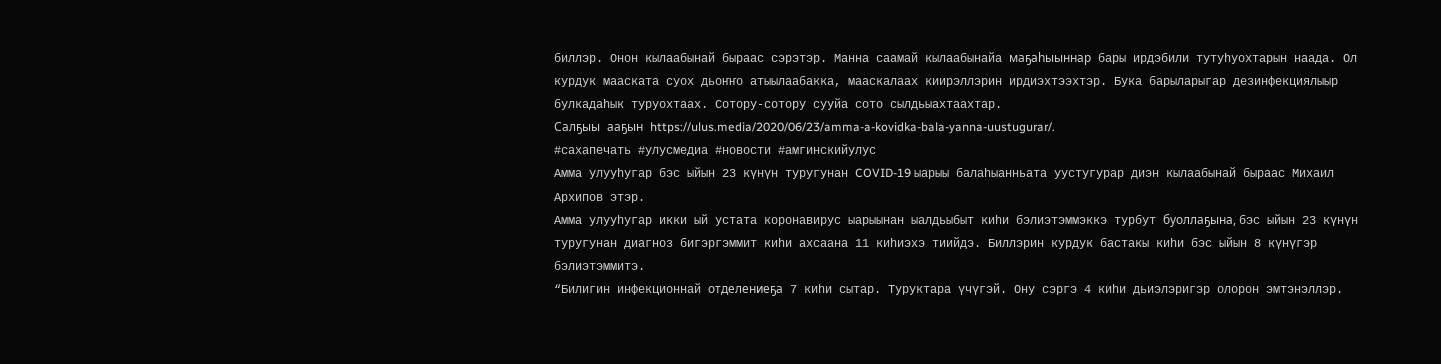биллэр. Онон кылаабынай быраас сэрэтэр. Манна саамай кылаабынайа маҕаһыыннар бары ирдэбили тутуһуохтарын наада. Ол курдук мааската суох дьоҥҥо атыылаабакка, мааскалаах киирэллэрин ирдиэхтээхтэр. Бука барыларыгар дезинфекциялыыр булкадаһык туруохтаах. Сотору-сотору сууйа сото сылдьыахтаахтар.
Салҕыы ааҕын https://ulus.media/2020/06/23/amma-a-kovidka-bala-yanna-uustugurar/.
#сахапечать #улусмедиа #новости #амгинскийулус
Амма улууһугар бэс ыйын 23 күнүн туругунан COVID-19 ыарыы балаһыанньата уустугурар диэн кылаабынай быраас Михаил Архипов этэр.
Амма улууһугар икки ый устата коронавирус ыарыынан ыалдьыбыт киһи бэлиэтэммэккэ турбут буоллаҕына, бэс ыйын 23 күнүн туругунан диагноз бигэргэммит киһи ахсаана 11 киһиэхэ тиийдэ. Биллэрин курдук бастакы киһи бэс ыйын 8 күнүгэр бэлиэтэммитэ.
“Билигин инфекционнай отделениеҕа 7 киһи сытар. Туруктара үчүгэй. Ону сэргэ 4 киһи дьиэлэригэр олорон эмтэнэллэр.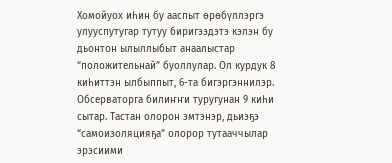Хомойуох иһин бу ааспыт өрөбүллэргэ улууспутугар тутуу биригээдэтэ кэлэн бу дьонтон ылыллыбыт анаалыстар “положительнай” буоллулар. Ол курдук 8 киһиттэн ылбыппыт, 6-та бигэргэннилэр. Обсерваторга билиҥҥи туругунан 9 киһи сытар. Тастан олорон эмтэнэр, дьиэҕэ “самоизоляцияҕа” олорор тутааччылар эрэсиими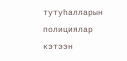тутуһалларын полициялар кэтээн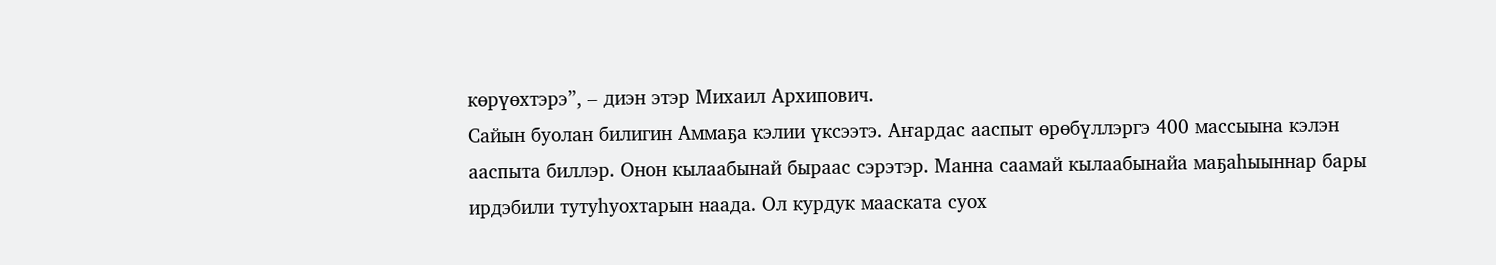көрүөхтэрэ”, – диэн этэр Михаил Архипович.
Сайын буолан билигин Аммаҕа кэлии үксээтэ. Аҥардас ааспыт өрөбүллэргэ 400 массыына кэлэн ааспыта биллэр. Онон кылаабынай быраас сэрэтэр. Манна саамай кылаабынайа маҕаһыыннар бары ирдэбили тутуһуохтарын наада. Ол курдук мааската суох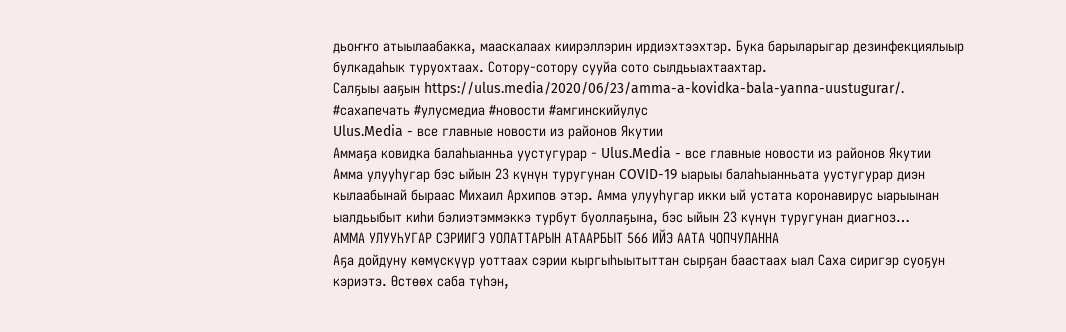дьоҥҥо атыылаабакка, мааскалаах киирэллэрин ирдиэхтээхтэр. Бука барыларыгар дезинфекциялыыр булкадаһык туруохтаах. Сотору-сотору сууйа сото сылдьыахтаахтар.
Салҕыы ааҕын https://ulus.media/2020/06/23/amma-a-kovidka-bala-yanna-uustugurar/.
#сахапечать #улусмедиа #новости #амгинскийулус
Ulus.Media - все главные новости из районов Якутии
Аммаҕа ковидка балаһыанньа уустугурар - Ulus.Media - все главные новости из районов Якутии
Амма улууһугар бэс ыйын 23 күнүн туругунан COVID-19 ыарыы балаһыанньата уустугурар диэн кылаабынай быраас Михаил Архипов этэр. Амма улууһугар икки ый устата коронавирус ыарыынан ыалдьыбыт киһи бэлиэтэммэккэ турбут буоллаҕына, бэс ыйын 23 күнүн туругунан диагноз…
АММА УЛУУҺУГАР СЭРИИГЭ УОЛАТТАРЫН АТААРБЫТ 566 ИЙЭ ААТА ЧОПЧУЛАННА
Аҕа дойдуну көмүскүүр уоттаах сэрии кыргыһыытыттан сырҕан баастаах ыал Саха сиригэр суоҕун кэриэтэ. Өстөөх саба түһэн,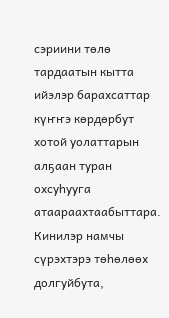сэриини төлө тардаатын кытта ийэлэр барахсаттар күҥҥэ көрдөрбут хотой уолаттарын алҕаан туран охсуһууга атаараахтаабыттара. Кинилэр намчы сүрэхтэрэ төһөлөөх долгуйбута,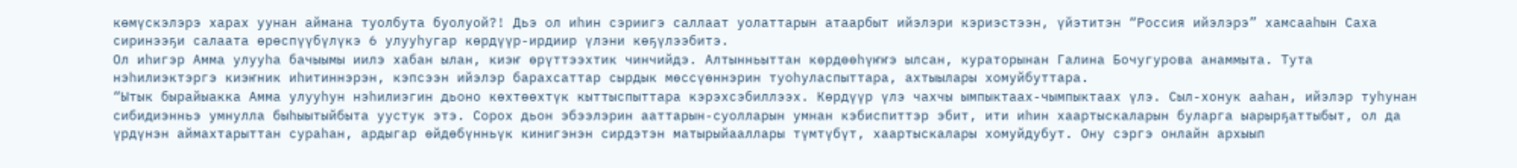көмүскэлэрэ харах уунан аймана туолбута буолуой?! Дьэ ол иһин сэриигэ саллаат уолаттарын атаарбыт ийэлэри кэриэстээн, үйэтитэн “Россия ийэлэрэ” хамсааһын Саха сиринээҕи салаата өрөспүүбүлүкэ 6 улууһугар көрдүүр-ирдиир үлэни көҕүлээбитэ.
Ол иһигэр Амма улууһа бачыымы иилэ хабан ылан, киэҥ өрүттээхтик чинчийдэ. Алтынньыттан көрдөөһүҥҥэ ылсан, кураторынан Галина Бочугурова анаммыта. Тута нэһилиэктэргэ киэҥник иһитиннэрэн, кэпсээн ийэлэр барахсаттар сырдык мөссүөннэрин туоһуласпыттара, ахтыылары хомуйбуттара.
“Ытык бырайыакка Амма улууһун нэһилиэгин дьоно көхтөөхтүк кыттыспыттара кэрэхсэбиллээх. Көрдүүр үлэ чахчы ымпыктаах-чымпыктаах үлэ. Сыл-хонук ааһан, ийэлэр туһунан сибидиэнньэ умнулла быһыытыйбыта уустук этэ. Сорох дьон эбээлэрин ааттарын-суолларын умнан кэбиспиттэр эбит, ити иһин хаартыскаларын буларга ыарырҕаттыбыт, ол да үрдүнэн аймахтарыттан сураһан, ардыгар өйдөбүнньүк кинигэнэн сирдэтэн матырыйааллары түмтүбүт, хаартыскалары хомуйдубут. Ону сэргэ онлайн архыып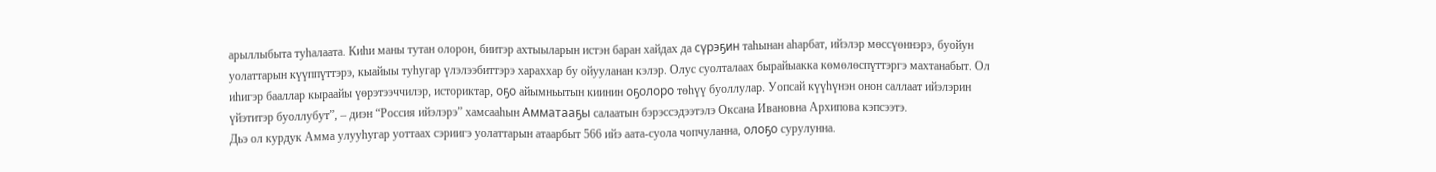арыллыбыта туһалаата. Киһи маны тутан олорон, биитэр ахтыыларын истэн баран хайдах да сүрэҕин таһынан аһарбат, ийэлэр мөссүөннэрэ, буойун уолаттарын күүппүттэрэ, кыайыы туһугар үлэлээбиттэрэ хараххар бу ойууланан кэлэр. Олус суолталаах бырайыакка көмөлөспүттэргэ махтанабыт. Ол иһигэр бааллар кыраайы үөрэтээччилэр, историктар, оҕо айымньытын киинин оҕолоро төһүү буоллулар. Уопсай күүһүнэн онон саллаат ийэлэрин үйэтитэр буоллубут”, – диэн “Россия ийэлэрэ” хамсааһын Амматааҕы салаатын бэрэссэдээтэлэ Оксана Ивановна Архипова кэпсээтэ.
Дьэ ол курдук Амма улууһугар уоттаах сэриигэ уолаттарын атаарбыт 566 ийэ аата-суола чопчуланна, олоҕо сурулунна.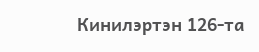Кинилэртэн 126-та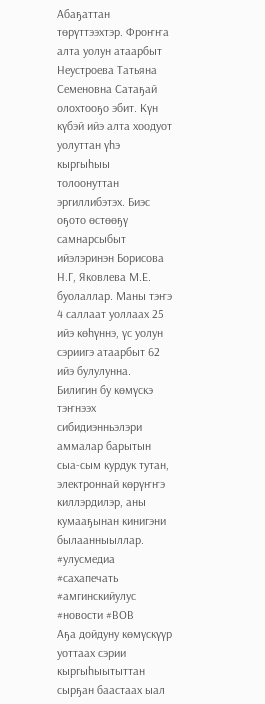Абаҕаттан төрүттээхтэр. Фроҥҥа алта уолун атаарбыт Неустроева Татьяна Семеновна Сатаҕай олохтооҕо эбит. Күн күбэй ийэ алта хоодуот уолуттан үһэ кыргыһыы толоонуттан эргиллибэтэх. Биэс оҕото өстөөҕү самнарсыбыт ийэлэринэн Борисова Н.Г, Яковлева М.Е. буолаллар. Маны тэҥэ 4 саллаат уоллаах 25 ийэ көһүннэ, үс уолун сэриигэ атаарбыт 62 ийэ булулунна. Билигин бу көмүскэ тэҥнээх сибидиэнньэлэри аммалар барытын сыа-сым курдук тутан, электроннай көрүҥҥэ киллэрдилэр, аны кумааҕынан кинигэни былаанныыллар.
#улусмедиа #сахапечать #амгинскийулус #новости #ВОВ
Аҕа дойдуну көмүскүүр уоттаах сэрии кыргыһыытыттан сырҕан баастаах ыал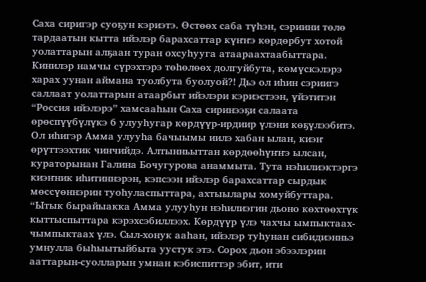Саха сиригэр суоҕун кэриэтэ. Өстөөх саба түһэн, сэриини төлө тардаатын кытта ийэлэр барахсаттар күҥҥэ көрдөрбут хотой уолаттарын алҕаан туран охсуһууга атаараахтаабыттара. Кинилэр намчы сүрэхтэрэ төһөлөөх долгуйбута, көмүскэлэрэ харах уунан аймана туолбута буолуой?! Дьэ ол иһин сэриигэ саллаат уолаттарын атаарбыт ийэлэри кэриэстээн, үйэтитэн “Россия ийэлэрэ” хамсааһын Саха сиринээҕи салаата өрөспүүбүлүкэ 6 улууһугар көрдүүр-ирдиир үлэни көҕүлээбитэ.
Ол иһигэр Амма улууһа бачыымы иилэ хабан ылан, киэҥ өрүттээхтик чинчийдэ. Алтынньыттан көрдөөһүҥҥэ ылсан, кураторынан Галина Бочугурова анаммыта. Тута нэһилиэктэргэ киэҥник иһитиннэрэн, кэпсээн ийэлэр барахсаттар сырдык мөссүөннэрин туоһуласпыттара, ахтыылары хомуйбуттара.
“Ытык бырайыакка Амма улууһун нэһилиэгин дьоно көхтөөхтүк кыттыспыттара кэрэхсэбиллээх. Көрдүүр үлэ чахчы ымпыктаах-чымпыктаах үлэ. Сыл-хонук ааһан, ийэлэр туһунан сибидиэнньэ умнулла быһыытыйбыта уустук этэ. Сорох дьон эбээлэрин ааттарын-суолларын умнан кэбиспиттэр эбит, ити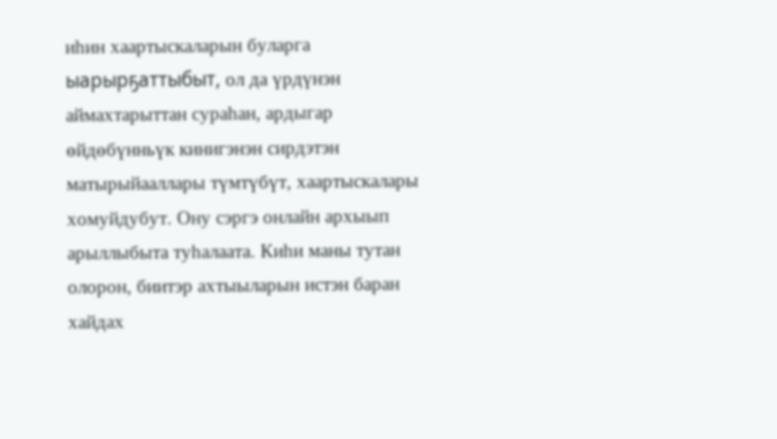иһин хаартыскаларын буларга ыарырҕаттыбыт, ол да үрдүнэн аймахтарыттан сураһан, ардыгар өйдөбүнньүк кинигэнэн сирдэтэн матырыйааллары түмтүбүт, хаартыскалары хомуйдубут. Ону сэргэ онлайн архыып арыллыбыта туһалаата. Киһи маны тутан олорон, биитэр ахтыыларын истэн баран хайдах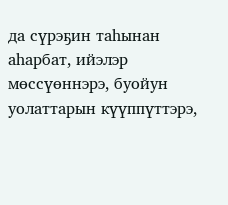да сүрэҕин таһынан аһарбат, ийэлэр мөссүөннэрэ, буойун уолаттарын күүппүттэрэ,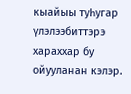кыайыы туһугар үлэлээбиттэрэ хараххар бу ойууланан кэлэр.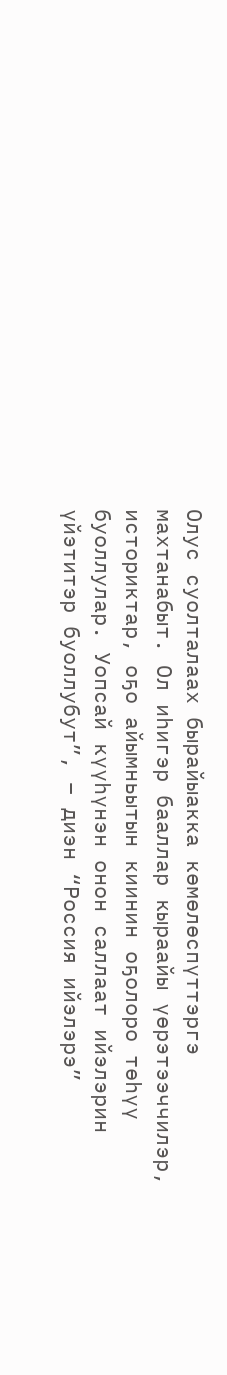Олус суолталаах бырайыакка көмөлөспүттэргэ махтанабыт. Ол иһигэр бааллар кыраайы үөрэтээччилэр, историктар, оҕо айымньытын киинин оҕолоро төһүү буоллулар. Уопсай күүһүнэн онон саллаат ийэлэрин үйэтитэр буоллубут”, – диэн “Россия ийэлэрэ”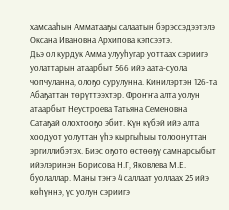хамсааһын Амматааҕы салаатын бэрэссэдээтэлэ Оксана Ивановна Архипова кэпсээтэ.
Дьэ ол курдук Амма улууһугар уоттаах сэриигэ уолаттарын атаарбыт 566 ийэ аата-суола чопчуланна, олоҕо сурулунна. Кинилэртэн 126-та Абаҕаттан төрүттээхтэр. Фроҥҥа алта уолун атаарбыт Неустроева Татьяна Семеновна Сатаҕай олохтооҕо эбит. Күн күбэй ийэ алта хоодуот уолуттан үһэ кыргыһыы толоонуттан эргиллибэтэх. Биэс оҕото өстөөҕү самнарсыбыт ийэлэринэн Борисова Н.Г, Яковлева М.Е. буолаллар. Маны тэҥэ 4 саллаат уоллаах 25 ийэ көһүннэ, үс уолун сэриигэ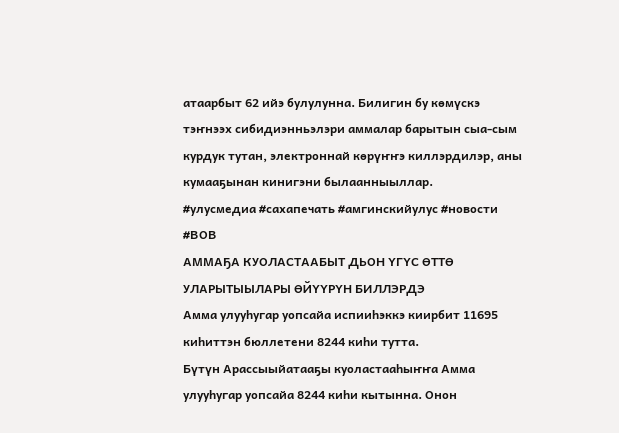атаарбыт 62 ийэ булулунна. Билигин бу көмүскэ тэҥнээх сибидиэнньэлэри аммалар барытын сыа-сым курдук тутан, электроннай көрүҥҥэ киллэрдилэр, аны кумааҕынан кинигэни былаанныыллар.
#улусмедиа #сахапечать #амгинскийулус #новости #ВОВ
АММАҔА КУОЛАСТААБЫТ ДЬОН ҮГҮС ӨТТӨ УЛАРЫТЫЫЛАРЫ ӨЙҮҮРҮН БИЛЛЭРДЭ
Амма улууһугар уопсайа испииһэккэ киирбит 11695 киһиттэн бюллетени 8244 киһи тутта.
Бүтүн Арассыыйатааҕы куоластааһыҥҥа Амма улууһугар уопсайа 8244 киһи кытынна. Онон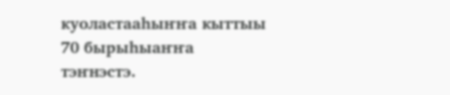куоластааһыҥҥа кыттыы 70 бырыһыаҥҥа тэҥнэстэ.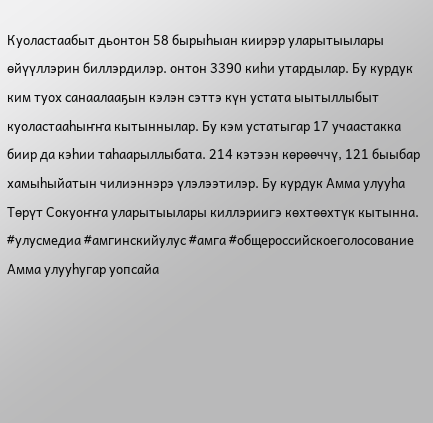Куоластаабыт дьонтон 58 бырыһыан киирэр уларытыылары өйүүллэрин биллэрдилэр. онтон 3390 киһи утардылар. Бу курдук ким туох санаалааҕын кэлэн сэттэ күн устата ыытыллыбыт куоластааһыҥҥа кытыннылар. Бу кэм устатыгар 17 учаастакка биир да кэһии таһаарыллыбата. 214 кэтээн көрөөччү, 121 быыбар хамыһыйатын чилиэннэрэ үлэлээтилэр. Бу курдук Амма улууһа Төрүт Сокуоҥҥа уларытыылары киллэриигэ көхтөөхтүк кытынна.
#улусмедиа #амгинскийулус #амга #общероссийскоеголосование
Амма улууһугар уопсайа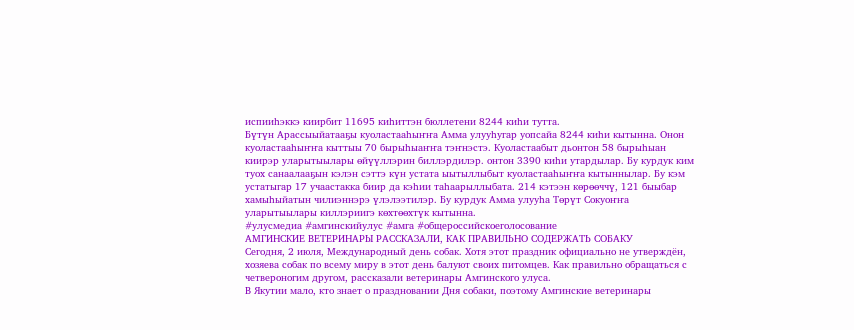испииһэккэ киирбит 11695 киһиттэн бюллетени 8244 киһи тутта.
Бүтүн Арассыыйатааҕы куоластааһыҥҥа Амма улууһугар уопсайа 8244 киһи кытынна. Онон куоластааһыҥҥа кыттыы 70 бырыһыаҥҥа тэҥнэстэ. Куоластаабыт дьонтон 58 бырыһыан киирэр уларытыылары өйүүллэрин биллэрдилэр. онтон 3390 киһи утардылар. Бу курдук ким туох санаалааҕын кэлэн сэттэ күн устата ыытыллыбыт куоластааһыҥҥа кытыннылар. Бу кэм устатыгар 17 учаастакка биир да кэһии таһаарыллыбата. 214 кэтээн көрөөччү, 121 быыбар хамыһыйатын чилиэннэрэ үлэлээтилэр. Бу курдук Амма улууһа Төрүт Сокуоҥҥа уларытыылары киллэриигэ көхтөөхтүк кытынна.
#улусмедиа #амгинскийулус #амга #общероссийскоеголосование
АМГИНСКИЕ ВЕТЕРИНАРЫ РАССКАЗАЛИ, КАК ПРАВИЛЬНО СОДЕРЖАТЬ СОБАКУ
Сегодня, 2 июля, Международный день собак. Хотя этот праздник официально не утверждён, хозяева собак по всему миру в этот день балуют своих питомцев. Как правильно обращаться с четвероногим другом, рассказали ветеринары Амгинского улуса.
В Якутии мало, кто знает о праздновании Дня собаки, поэтому Амгинские ветеринары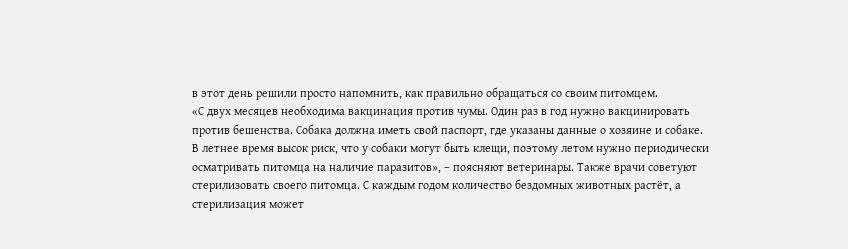в этот день решили просто напомнить, как правильно обращаться со своим питомцем.
«С двух месяцев необходима вакцинация против чумы. Один раз в год нужно вакцинировать против бешенства. Собака должна иметь свой паспорт, где указаны данные о хозяине и собаке. В летнее время высок риск, что у собаки могут быть клещи, поэтому летом нужно периодически осматривать питомца на наличие паразитов», – поясняют ветеринары. Также врачи советуют стерилизовать своего питомца. С каждым годом количество бездомных животных растёт, а стерилизация может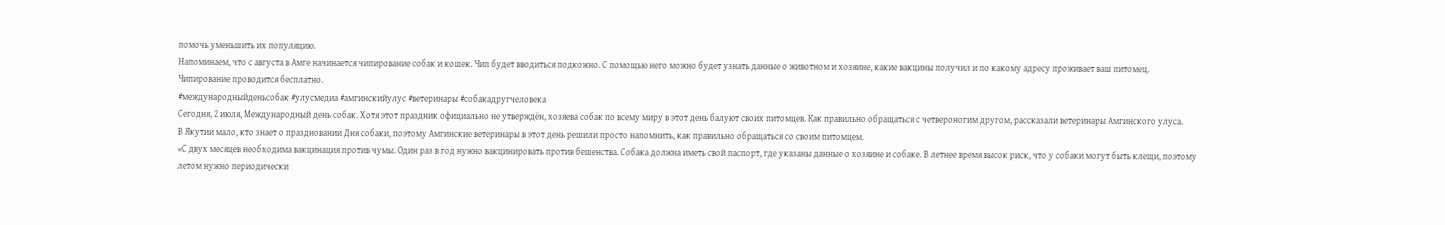помочь уменьшить их популяцию.
Напоминаем, что с августа в Амге начинается чипирование собак и кошек. Чип будет вводиться подкожно. С помощью него можно будет узнать данные о животном и хозяине, какие вакцины получил и по какому адресу проживает ваш питомец. Чипирование проводится бесплатно.
#международныйденьсобак #улусмедиа #амгинскийулус #ветеринары #собакадругчеловека
Сегодня, 2 июля, Международный день собак. Хотя этот праздник официально не утверждён, хозяева собак по всему миру в этот день балуют своих питомцев. Как правильно обращаться с четвероногим другом, рассказали ветеринары Амгинского улуса.
В Якутии мало, кто знает о праздновании Дня собаки, поэтому Амгинские ветеринары в этот день решили просто напомнить, как правильно обращаться со своим питомцем.
«С двух месяцев необходима вакцинация против чумы. Один раз в год нужно вакцинировать против бешенства. Собака должна иметь свой паспорт, где указаны данные о хозяине и собаке. В летнее время высок риск, что у собаки могут быть клещи, поэтому летом нужно периодически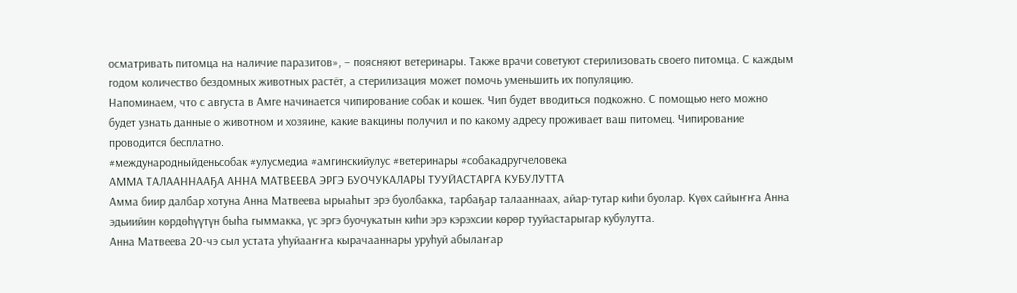осматривать питомца на наличие паразитов», – поясняют ветеринары. Также врачи советуют стерилизовать своего питомца. С каждым годом количество бездомных животных растёт, а стерилизация может помочь уменьшить их популяцию.
Напоминаем, что с августа в Амге начинается чипирование собак и кошек. Чип будет вводиться подкожно. С помощью него можно будет узнать данные о животном и хозяине, какие вакцины получил и по какому адресу проживает ваш питомец. Чипирование проводится бесплатно.
#международныйденьсобак #улусмедиа #амгинскийулус #ветеринары #собакадругчеловека
АММА ТАЛААННААҔА АННА МАТВЕЕВА ЭРГЭ БУОЧУКАЛАРЫ ТУУЙАСТАРГА КУБУЛУТТА
Амма биир далбар хотуна Анна Матвеева ырыаһыт эрэ буолбакка, тарбаҕар талааннаах, айар-тутар киһи буолар. Күөх сайыҥҥа Анна эдьиийин көрдөһүүтүн быһа гыммакка, үс эргэ буочукатын киһи эрэ кэрэхсии көрөр тууйастарыгар кубулутта.
Анна Матвеева 20-чэ сыл устата уһуйааҥҥа кырачааннары уруһуй абылаҥар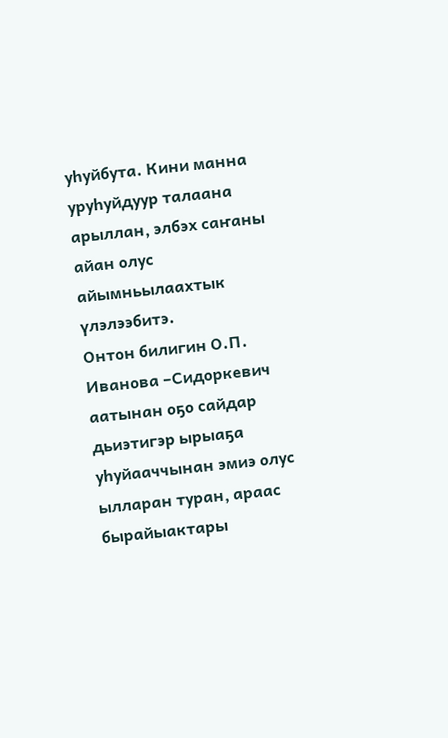уһуйбута. Кини манна уруһуйдуур талаана арыллан, элбэх саҥаны айан олус айымньылаахтык үлэлээбитэ.
Онтон билигин О.П. Иванова –Сидоркевич аатынан оҕо сайдар дьиэтигэр ырыаҕа уһуйааччынан эмиэ олус ылларан туран, араас бырайыактары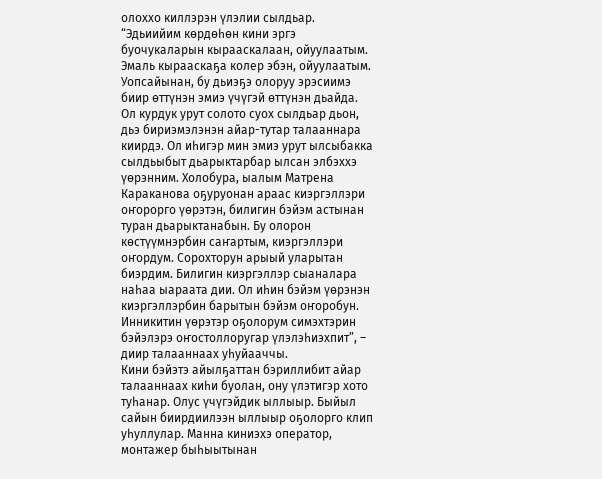олоххо киллэрэн үлэлии сылдьар.
“Эдьиийим көрдөһөн кини эргэ буочукаларын кырааскалаан, ойуулаатым. Эмаль кырааскаҕа колер эбэн, ойуулаатым. Уопсайынан, бу дьиэҕэ олоруу эрэсиимэ биир өттүнэн эмиэ үчүгэй өттүнэн дьайда. Ол курдук урут солото суох сылдьар дьон, дьэ бириэмэлэнэн айар-тутар талааннара киирдэ. Ол иһигэр мин эмиэ урут ылсыбакка сылдьыбыт дьарыктарбар ылсан элбэххэ үөрэнним. Холобура, ыалым Матрена Караканова оҕуруонан араас киэргэллэри оҥорорго үөрэтэн, билигин бэйэм астынан туран дьарыктанабын. Бу олорон көстүүмнэрбин саҥартым, киэргэллэри оҥордум. Сорохторун арыый уларытан биэрдим. Билигин киэргэллэр сыаналара наһаа ыараата дии. Ол иһин бэйэм үөрэнэн киэргэллэрбин барытын бэйэм оҥоробун. Инникитин үөрэтэр оҕолорум симэхтэрин бэйэлэрэ оҥостоллоругар үлэлэһиэхпит”, – диир талааннаах уһуйааччы.
Кини бэйэтэ айылҕаттан бэриллибит айар талааннаах киһи буолан, ону үлэтигэр хото туһанар. Олус үчүгэйдик ыллыыр. Быйыл сайын биирдиилээн ыллыыр оҕолорго клип уһуллулар. Манна киниэхэ оператор, монтажер быһыытынан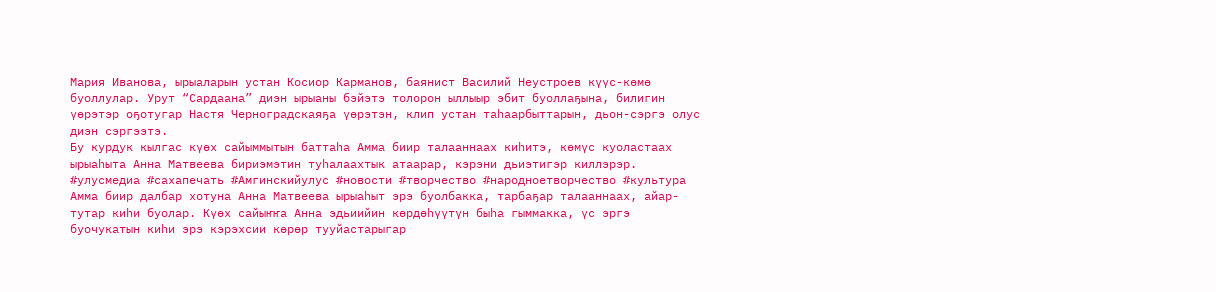Мария Иванова, ырыаларын устан Косиор Карманов, баянист Василий Неустроев күүс-көмө буоллулар. Урут “Сардаана” диэн ырыаны бэйэтэ толорон ыллыыр эбит буоллаҕына, билигин үөрэтэр оҕотугар Настя Черноградскаяҕа үөрэтэн, клип устан таһаарбыттарын, дьон-сэргэ олус диэн сэргээтэ.
Бу курдук кылгас күөх сайыммытын баттаһа Амма биир талааннаах киһитэ, көмүс куоластаах ырыаһыта Анна Матвеева бириэмэтин туһалаахтык атаарар, кэрэни дьиэтигэр киллэрэр.
#улусмедиа #сахапечать #Амгинскийулус #новости #творчество #народноетворчество #культура
Амма биир далбар хотуна Анна Матвеева ырыаһыт эрэ буолбакка, тарбаҕар талааннаах, айар-тутар киһи буолар. Күөх сайыҥҥа Анна эдьиийин көрдөһүүтүн быһа гыммакка, үс эргэ буочукатын киһи эрэ кэрэхсии көрөр тууйастарыгар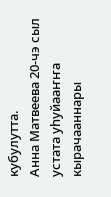кубулутта.
Анна Матвеева 20-чэ сыл устата уһуйааҥҥа кырачааннары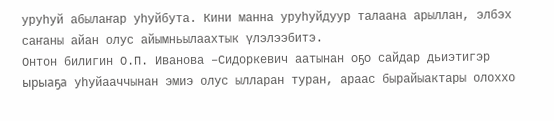уруһуй абылаҥар уһуйбута. Кини манна уруһуйдуур талаана арыллан, элбэх саҥаны айан олус айымньылаахтык үлэлээбитэ.
Онтон билигин О.П. Иванова –Сидоркевич аатынан оҕо сайдар дьиэтигэр ырыаҕа уһуйааччынан эмиэ олус ылларан туран, араас бырайыактары олоххо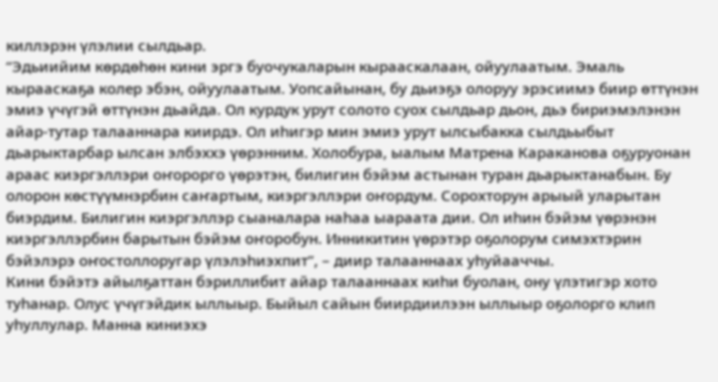киллэрэн үлэлии сылдьар.
“Эдьиийим көрдөһөн кини эргэ буочукаларын кырааскалаан, ойуулаатым. Эмаль кырааскаҕа колер эбэн, ойуулаатым. Уопсайынан, бу дьиэҕэ олоруу эрэсиимэ биир өттүнэн эмиэ үчүгэй өттүнэн дьайда. Ол курдук урут солото суох сылдьар дьон, дьэ бириэмэлэнэн айар-тутар талааннара киирдэ. Ол иһигэр мин эмиэ урут ылсыбакка сылдьыбыт дьарыктарбар ылсан элбэххэ үөрэнним. Холобура, ыалым Матрена Караканова оҕуруонан араас киэргэллэри оҥорорго үөрэтэн, билигин бэйэм астынан туран дьарыктанабын. Бу олорон көстүүмнэрбин саҥартым, киэргэллэри оҥордум. Сорохторун арыый уларытан биэрдим. Билигин киэргэллэр сыаналара наһаа ыараата дии. Ол иһин бэйэм үөрэнэн киэргэллэрбин барытын бэйэм оҥоробун. Инникитин үөрэтэр оҕолорум симэхтэрин бэйэлэрэ оҥостоллоругар үлэлэһиэхпит”, – диир талааннаах уһуйааччы.
Кини бэйэтэ айылҕаттан бэриллибит айар талааннаах киһи буолан, ону үлэтигэр хото туһанар. Олус үчүгэйдик ыллыыр. Быйыл сайын биирдиилээн ыллыыр оҕолорго клип уһуллулар. Манна киниэхэ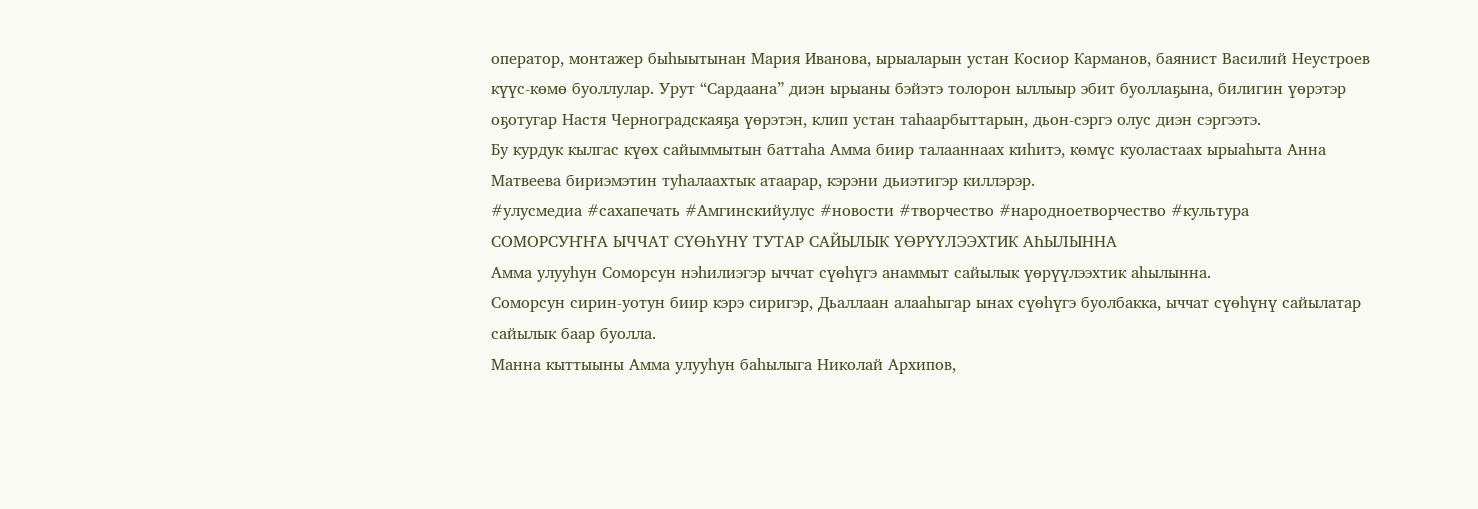оператор, монтажер быһыытынан Мария Иванова, ырыаларын устан Косиор Карманов, баянист Василий Неустроев күүс-көмө буоллулар. Урут “Сардаана” диэн ырыаны бэйэтэ толорон ыллыыр эбит буоллаҕына, билигин үөрэтэр оҕотугар Настя Черноградскаяҕа үөрэтэн, клип устан таһаарбыттарын, дьон-сэргэ олус диэн сэргээтэ.
Бу курдук кылгас күөх сайыммытын баттаһа Амма биир талааннаах киһитэ, көмүс куоластаах ырыаһыта Анна Матвеева бириэмэтин туһалаахтык атаарар, кэрэни дьиэтигэр киллэрэр.
#улусмедиа #сахапечать #Амгинскийулус #новости #творчество #народноетворчество #культура
СОМОРСУҤҤА ЫЧЧАТ СҮӨҺҮНҮ ТУТАР САЙЫЛЫК ҮӨРҮҮЛЭЭХТИК АҺЫЛЫННА
Амма улууһун Соморсун нэһилиэгэр ыччат сүөһүгэ анаммыт сайылык үөрүүлээхтик аһылынна.
Соморсун сирин-уотун биир кэрэ сиригэр, Дьаллаан алааһыгар ынах сүөһүгэ буолбакка, ыччат сүөһүнү сайылатар сайылык баар буолла.
Манна кыттыыны Амма улууһун баһылыга Николай Архипов,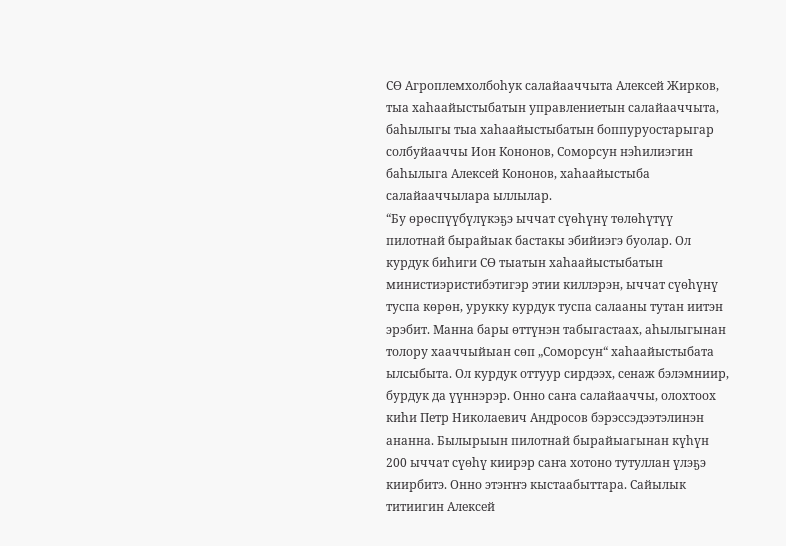СӨ Агроплемхолбоһук салайааччыта Алексей Жирков, тыа хаһаайыстыбатын управлениетын салайааччыта, баһылыгы тыа хаһаайыстыбатын боппуруостарыгар солбуйааччы Ион Кононов, Соморсун нэһилиэгин баһылыга Алексей Кононов, хаһаайыстыба салайааччылара ыллылар.
“Бу өрөспүүбүлүкэҕэ ыччат сүөһүнү төлөһүтүү пилотнай бырайыак бастакы эбийиэгэ буолар. Ол курдук биһиги СӨ тыатын хаһаайыстыбатын министиэристибэтигэр этии киллэрэн, ыччат сүөһүнү туспа көрөн, урукку курдук туспа салааны тутан иитэн эрэбит. Манна бары өттүнэн табыгастаах, аһылыгынан толору хааччыйыан сөп „Соморсун“ хаһаайыстыбата ылсыбыта. Ол курдук оттуур сирдээх, сенаж бэлэмниир, бурдук да үүннэрэр. Онно саҥа салайааччы, олохтоох киһи Петр Николаевич Андросов бэрэссэдээтэлинэн ананна. Былырыын пилотнай бырайыагынан күһүн 200 ыччат сүөһү киирэр саҥа хотоно тутуллан үлэҕэ киирбитэ. Онно этэҥҥэ кыстаабыттара. Сайылык титиигин Алексей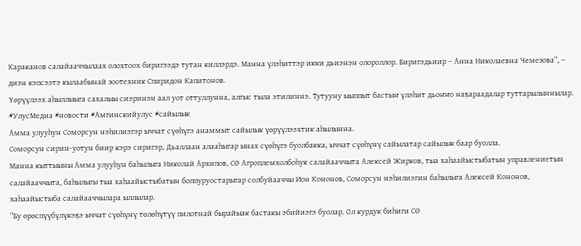Караканов салайааччылаах олохтоох биригээдэ тутан киллэрдэ. Манна үлэһиттэр икки дьиэнэн олороллор. Биригэдьиир – Анна Николаевна Чемезова“, – диэн кэпсээтэ кылаабынай зоотехник Спиридон Капитонов.
Үөрүүлээх аһыллыыга сахалыы сиэринэн аал уот оттуллунна, алгыс тыла этилиннэ. Тутууну ыыппыт бастыҥ үлэһит дьоҥҥо наҕараадалар туттарылыннылар.
#УлусМедиа #новости #Амгинскийулус #сайылык
Амма улууһун Соморсун нэһилиэгэр ыччат сүөһүгэ анаммыт сайылык үөрүүлээхтик аһылынна.
Соморсун сирин-уотун биир кэрэ сиригэр, Дьаллаан алааһыгар ынах сүөһүгэ буолбакка, ыччат сүөһүнү сайылатар сайылык баар буолла.
Манна кыттыыны Амма улууһун баһылыга Николай Архипов, СӨ Агроплемхолбоһук салайааччыта Алексей Жирков, тыа хаһаайыстыбатын управлениетын салайааччыта, баһылыгы тыа хаһаайыстыбатын боппуруостарыгар солбуйааччы Ион Кононов, Соморсун нэһилиэгин баһылыга Алексей Кононов, хаһаайыстыба салайааччылара ыллылар.
“Бу өрөспүүбүлүкэҕэ ыччат сүөһүнү төлөһүтүү пилотнай бырайыак бастакы эбийиэгэ буолар. Ол курдук биһиги СӨ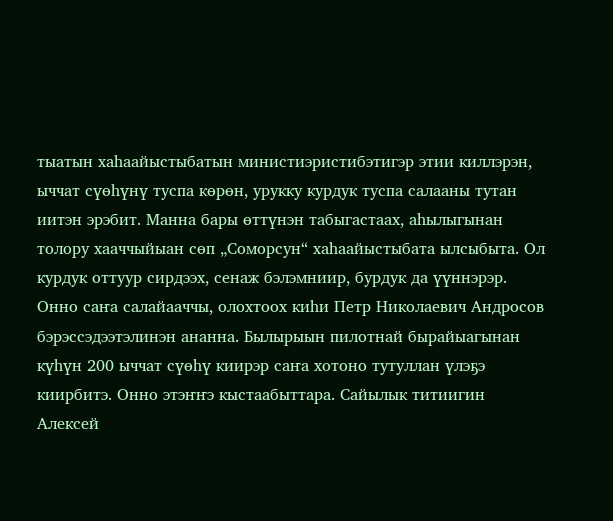тыатын хаһаайыстыбатын министиэристибэтигэр этии киллэрэн, ыччат сүөһүнү туспа көрөн, урукку курдук туспа салааны тутан иитэн эрэбит. Манна бары өттүнэн табыгастаах, аһылыгынан толору хааччыйыан сөп „Соморсун“ хаһаайыстыбата ылсыбыта. Ол курдук оттуур сирдээх, сенаж бэлэмниир, бурдук да үүннэрэр. Онно саҥа салайааччы, олохтоох киһи Петр Николаевич Андросов бэрэссэдээтэлинэн ананна. Былырыын пилотнай бырайыагынан күһүн 200 ыччат сүөһү киирэр саҥа хотоно тутуллан үлэҕэ киирбитэ. Онно этэҥҥэ кыстаабыттара. Сайылык титиигин Алексей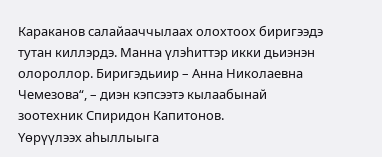Караканов салайааччылаах олохтоох биригээдэ тутан киллэрдэ. Манна үлэһиттэр икки дьиэнэн олороллор. Биригэдьиир – Анна Николаевна Чемезова“, – диэн кэпсээтэ кылаабынай зоотехник Спиридон Капитонов.
Үөрүүлээх аһыллыыга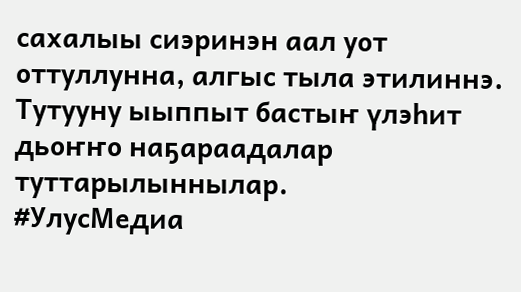сахалыы сиэринэн аал уот оттуллунна, алгыс тыла этилиннэ. Тутууну ыыппыт бастыҥ үлэһит дьоҥҥо наҕараадалар туттарылыннылар.
#УлусМедиа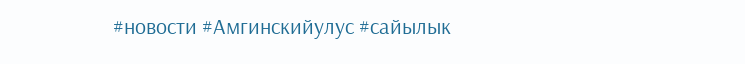#новости #Амгинскийулус #сайылык